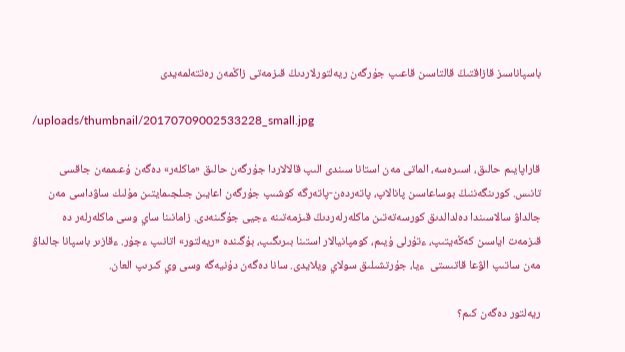باسپاناسىز قازاقتىڭ قالتاسىن قاعىپ جۇرگەن ريەلتورلاردىڭ قىزمەتى زاڭمەن رەتتەلمەيدى

/uploads/thumbnail/20170709002533228_small.jpg

قاراپايىم حالىق، اسىرەسە، الماتى مەن استانا سىندى الىپ قالالاردا جۇرگەن حالىق «ماكلەر» دەگەن ۇعىممەن جاقسى تانىس. كورىنگەننىڭ بوساعاسىن پانالاپ، پاتەردەن-پاتەرگە كوشىپ جۇرگەن اعايىن جىلجىمايتىن مۇلىك ساۋداسى مەن جالداۋ سالاسىندا دەلدالدىق كورسەتەتىن ماكلەرلەردىڭ قىزمەتىنە ءجيى جۇگىنەدى. زامانىنا ساي وسى ماكلەرلەر دە قىزمەت اياسىن كەڭەيتىپ، ءتۇرلى ۇيىم، كومپانيالار استىنا بىرىگىپ، بۇگىندە «ريەلتور» اتانىپ ءجۇر. ءقازىر باسپانا جالداۋ مەن ساتىپ الۋعا قاتىستى  ءيا، جۇرتشىلىق سولاي ويلايدى. سانا دەگەن دۇنيەگە وسى وي كىرىپ العان.

ريەلتور دەگەن كىم؟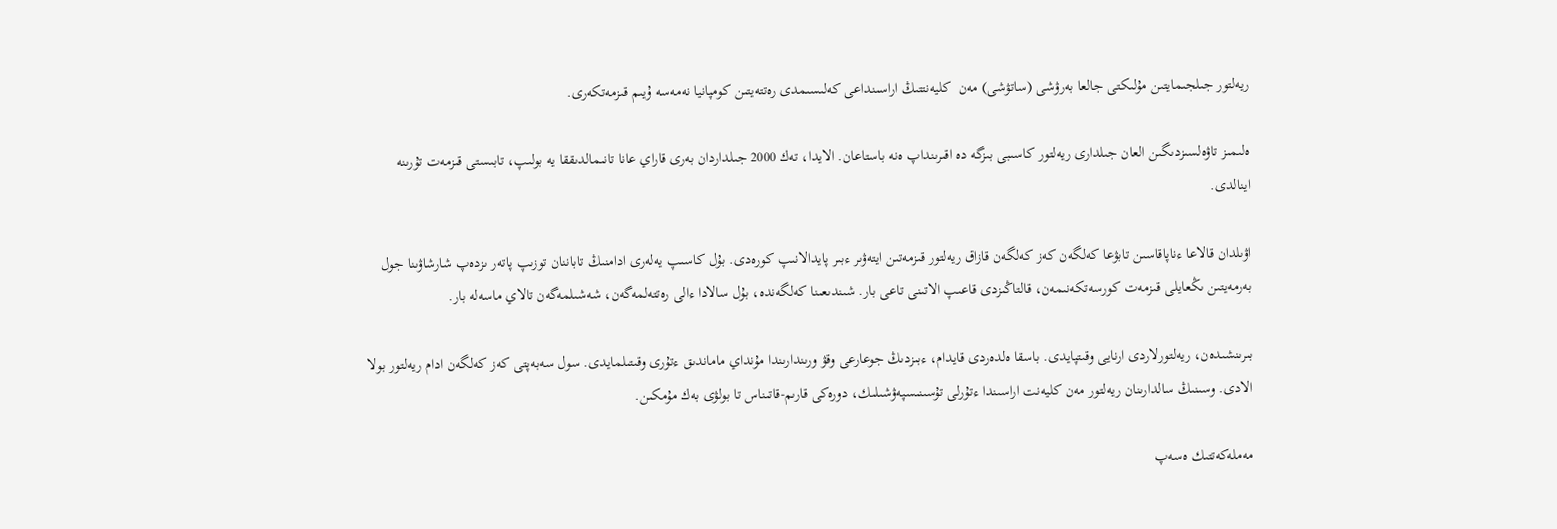ريەلتور جىلجىمايتىن مۇلىكتى جالعا بەرۋشى (ساتۋشى) مەن  كليەنتتىڭ اراسىنداعى كەلىسىمدى رەتتەيتىن كومپانيا نەمەسە ۇيىم قىزمەتكەرى.

ەلىمىز تاۋەلسىزدىگىن العان جىلدارى ريەلتور كاسىبى بىزگە دە اقىرىنداپ ەنە باستاعان. الايدا، تەك 2000 جىلداردان بەرى قاراي عانا تانىمالدىققا يە بولىپ، تابىستى قىزمەت تۇرىنە اينالدى.

اۋىلدان قالاعا ءناپاقاسىن تابۋعا كەلگەن كەز كەلگەن قازاق ريەلتور قىزمەتىن ايتەۋىر ءبىر پايدالانىپ كورەدى. بۇل كاسىپ يەلەرى ادامنىڭ تاباننان توزىپ پاتەر ىزدەپ شارشاۋىنا جول بەرمەيتىن ىڭعايلى قىزمەت كورسەتكەنىمەن، قالتاڭىزدى قاعىپ الاتىنى تاعى بار. شىندىعىنا كەلگەندە، بۇل سالادا ءالى رەتتەلمەگەن، شەشىلمەگەن تالاي ماسەلە بار.

بىرىنشىدەن، ريەلتورلاردى ارنايى وقىتپايدى. باسقا ەلدەردى قايدام، ءبىزدىڭ جوعارعى وقۋ ورىندارىندا مۇنداي ماماندىق ءتۇرى وقىتىلمايدى. سول سەبەپتى كەز كەلگەن ادام ريەلتور بولا الادى. وسىنىڭ سالدارىنان ريەلتور مەن كليەنت اراسىندا ءتۇرلى تۇسىنىسپەۋشىلىك، دورەكى قارىم-قاتىناس تا بولۋى بەك مۇمكىن.

مەملەكەتتىك ەسەپ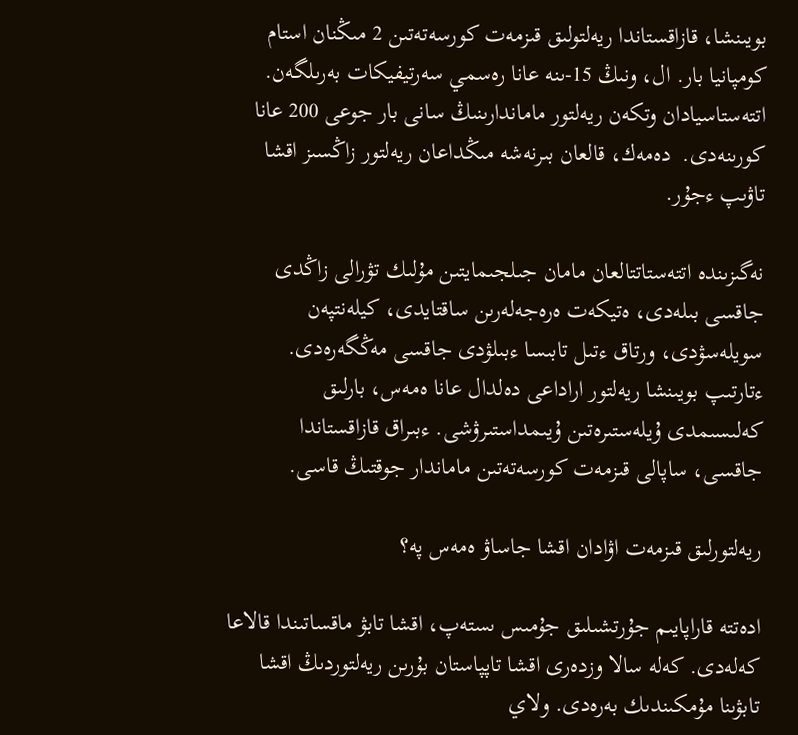بويىنشا، قازاقستاندا ريەلتولىق قىزمەت كورسەتەتىن 2 مىڭنان استام كومپانيا بار. ال، ونىڭ 15-ىنە عانا رەسمي سەرتيفيكات بەرىلگەن. اتتەستاسيادان وتكەن ريەلتور ماماندارىنىڭ سانى بار جوعى 200 عانا كورىنەدى.  دەمەك، قالعان بىرنەشە مىڭداعان ريەلتور زاڭسىز اقشا تاۋىپ ءجۇر.

نەگىزىندە اتتەستاتتالعان مامان جىلجىمايتىن مۇلىك تۋرالى زاڭدى جاقسى بىلەدى، ەتيكەت ەرەجەلەرىن ساقتايدى، كيلەنتپەن سويلەسۋدى، ورتاق ءتىل تابىسا ءبىلۋدى جاقسى مەڭگەرەدى. ءتارتىپ بويىنشا ريەلتور اراداعى دەلدال عانا ەمەس، بارلىق كەلىسىمدى ۇيلەستىرەتىن ۇيىمداستىرۋشى. ءبىراق قازاقستاندا جاقسى، ساپالى قىزمەت كورسەتەتىن ماماندار جوقتىڭ قاسى.

ريەلتورلىق قىزمەت اۋادان اقشا جاساۋ ەمەس پە؟

ادەتتە قاراپايىم جۇرتشىلىق جۇمىس ىستەپ، اقشا تابۋ ماقساتىندا قالاعا كەلەدى. كەلە سالا وزدەرى اقشا تاپپاستان بۇرىن ريەلتوردىڭ اقشا تابۋىنا مۇمكىندىك بەرەدى. ولاي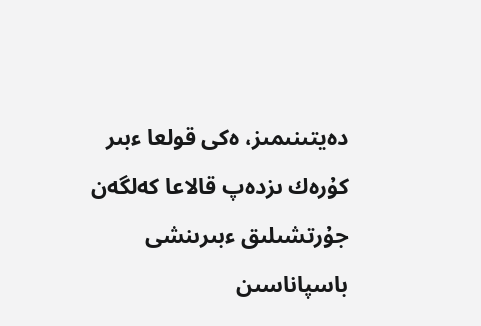دەيتىنىمىز، ەكى قولعا ءبىر كۇرەك ىزدەپ قالاعا كەلگەن جۇرتشىلىق ءبىرىنشى باسپاناسىن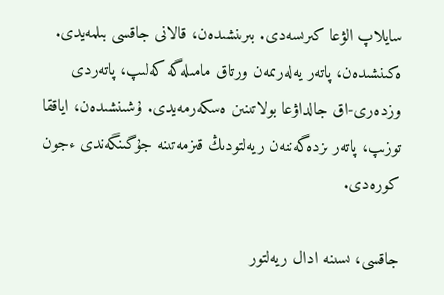سايلاپ الۋعا كىرىسەدى. بىرىنشىدەن، قالانى جاقسى بىلمەيدى. ەكىنشىدەن، پاتەر يەلەرىمەن ورتاق مامىلەگە كەلىپ، پاتەردى وزدەرى-اق جالداۋعا بولاتىنىن ەسكەرمەيدى. ۇشىنشىدەن، اياققا توزىپ، پاتەر ىزدەگەننەن ريەلتودىڭ قىزمەتىنە جۇگىنگەندى ءجون كورەدى.

جاقسى، ىسىنە ادال ريەلتور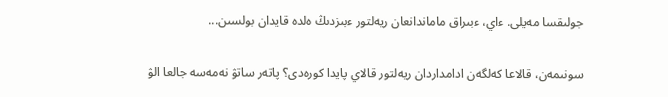جولىقسا مەيلى. ءاي، ءبىراق ماماندانعان ريەلتور ءبىزدىڭ ەلدە قايدان بولسىن...

سونىمەن، قالاعا كەلگەن ادامداردان ريەلتور قالاي پايدا كورەدى؟ پاتەر ساتۋ نەمەسە جالعا الۋ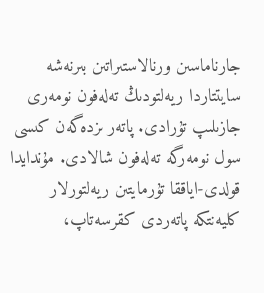جارناماسىن ورنالاستىراتىن بىرنەشە سايتتاردا ريەلتودىڭ تەلەفون نومەرى جازىلىپ تۇرادى. پاتەر ىزدەگەن كىسى سول نومەرگە تەلەفون شالادى. مۇندايدا قولدى-اياققا تۇرمايتىن ريەلتورلار كليەنتكە پاتەردى كقرسەتاپ،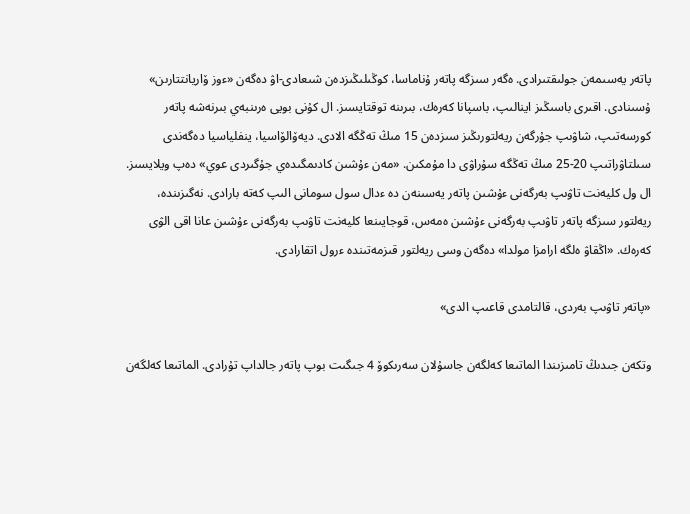پاتەر يەسىمەن جولىقتىرادى. ەگەر سىزگە پاتەر ۇناماسا، كوڭىلىڭىزدەن شىعادى-اۋ دەگەن «ءوز ۆاريانتتارىن» ۇسىنادى. اقىرى باسىڭىز اينالىپ، باسپانا كەرەك، بىرىنە توقتايسىز. ال كۇنى بويى ەرىنبەي بىرنەشە پاتەر كورسەتىپ، شاۋىپ جۇرگەن ريەلتورىڭىز سىزدەن 15 مىڭ تەڭگە الادى. ديەۆالۆاسيا، ينفلياسيا دەگەندى سىلتاۋراتىپ 20-25 مىڭ تەڭگە سۇراۋى دا مۇمكىن. «مەن ءۇشىن كادىمگىدەي جۇگىردى عوي» دەپ ويلايسىز. ال ول كليەنت تاۋىپ بەرگەنى ءۇشىن پاتەر يەسىنەن دە ءدال سول سومانى الىپ كەتە بارادى. نەگىزىندە، ريەلتور سىزگە پاتەر تاۋىپ بەرگەنى ءۇشىن ەمەس، قوجايىنعا كليەنت تاۋىپ بەرگەنى ءۇشىن عانا اقى الۋى كەرەك. «اڭقاۋ ەلگە ارامزا مولدا» دەگەن وسى ريەلتور قىزمەتىندە ءرول اتقارادى.

«پاتەر تاۋىپ بەردى، قالتامدى قاعىپ الدى»

وتكەن جىدىڭ تامىزىندا الماتىعا كەلگەن جاسۇلان سەرىكوۆ 4 جىگىت بوپ پاتەر جالداپ تۇرادى. الماتىعا كەلگەن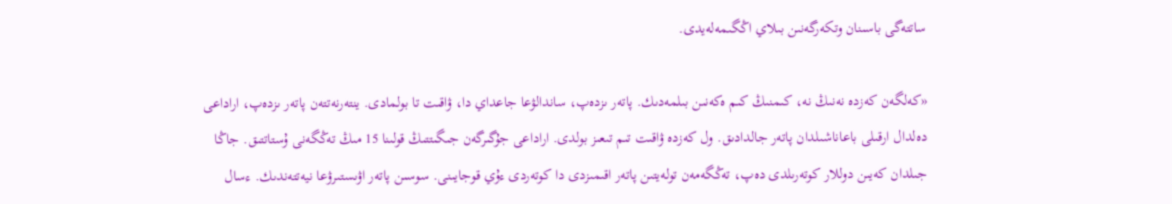ساتتەگى باسىنان وتكەرگەنىن بىلاي اڭگىمەلەيدى.

«كەلگەن كەزدە نەنىڭ نە، كىمنىڭ كىم ەكەنىن بىلمەدىك. پاتەر ىزدەپ، ساندالۋعا جاعداي دا، ۋاقىت تا بولمادى. ينتەرنەتتەن پاتەر ىزدەپ، اراداعى دەلدال ارقىلى باعاناشىلدان پاتەر جالدادىق. ول كەزدە ۋاقىت تىم تىعىز بولدى. اراداعى جۇگىرگەن جىگىتتىڭ قولىنا 15 مىڭ تەڭگەنى ۇستاتتىق. جاڭا جىلدان كەيىن دوللار كوتەرىلدى دەپ، تەڭگەمەن تولەيتىن پاتەر اقىمىزدى دا كوتەردى ءۇي قوجايىنى. سوسىن پاتەر اۋىستىرۋعا نيەتتەندىك. ءسال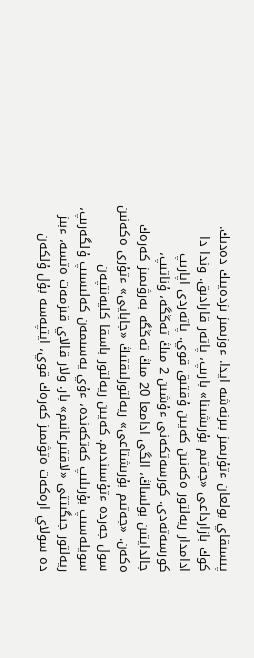پىسىقاي بولعان ءتۇرىمىز بىرنەشە ايدا. ءوزىمىز ىزدەيىك دەدىك. كوك بازارداعى «جەتىم بۇرىشىنا» بارىپ، پاتەر قارادىق. وندا دا ادامدار ريەلتور ەكەنىن كەيىن ۇقتىق قوي. پاتەردى اپارىپ كورسەتەدى. كورسەتكەنى ءۇشىن 2 مىڭ تەڭگە، ۇناتىپ، جالدايتىن بولساڭ، الگى ادامعا 20 مىڭ تەڭگە بەرۋىمىز كەرەك ەكەن. «جەتىم بۇرىشتاعى» ريەلتورلىقتىڭ «جابايى» ءتۇرى ەكەنىن سول جەردە ءتۇسىندىم. كەيىن ريەلتور باسقا كليەنتپەن سويلەسىپ بۇرىلىپ كەتكەندە، ءۇي يەسىمەن كەلىسىپ ۇلگەرىپ، ريەلتور جىگىتتى «لاقتىرعانىم» بار. ولار قالاي قىزمەت ەتسە، ءبىز دە سولاي ارەكەت ەتۋىمىز كەرەك قوي، ايتپەسە بۇل ۇلكەن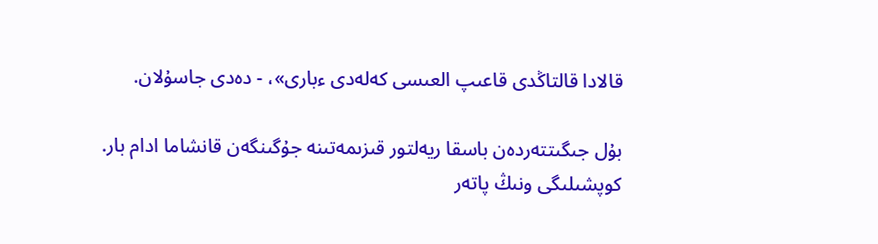قالادا قالتاڭدى قاعىپ العىسى كەلەدى ءبارى»، - دەدى جاسۇلان.

بۇل جىگىتتەردەن باسقا ريەلتور قىزىمەتىنە جۇگىنگەن قانشاما ادام بار. كوپشىلىگى ونىڭ پاتەر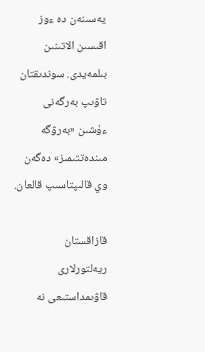يەسىنەن دە ءوز اقىسىن الاتىنىن بىلمەيدى. سوندىقتان تاۋىپ بەرگەنى ءۇشىن «بەرۋگە مىندەتتىمىز» دەگەن وي قالىپتاسىپ قالعان.

قازاقستان ريەلتورلارى قاۋىمداستىعى نە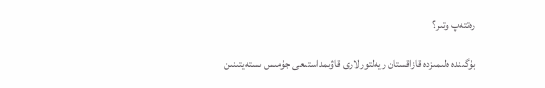رەتتەپ وتىر؟

بۇگىندە ەلىمىزدە قازاقستان ريەلتورلارى قاۋىمداستىعى جۇمىس ىستەيتىنىن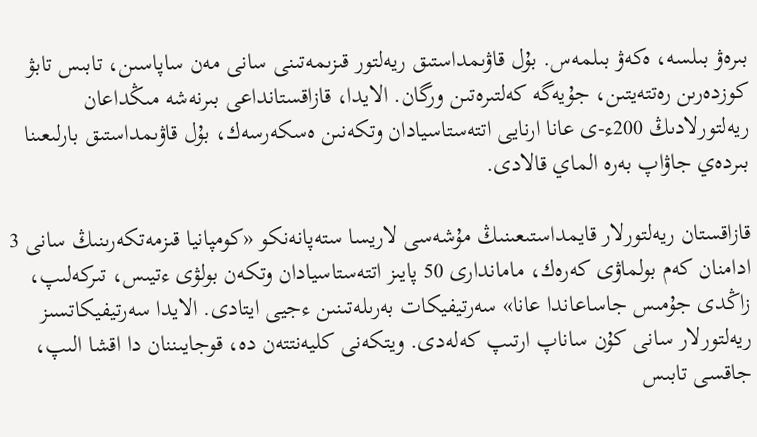بىرەۋ بىلسە، ەكەۋ بىلمەس. بۇل قاۋىمداستىق ريەلتور قىزىمەتىنى سانى مەن ساپاسىن، تابىس تابۋ كوزدەرىن رەتتەيتىن، جۇيەگە كەلتىرەتىن ورگان. الايدا، قازاقستانداعى بىرنەشە مىڭداعان ريەلتورلادىڭ 200ء-ى عانا ارنايى اتتەستاسيادان وتكەنىن ەسكەرسەك، بۇل قاۋىمداستىق بارلىعىنا بىردەي جاۋاپ بەرە الماي قالادى.

قازاقستان ريەلتورلار قايمداستىعىنىڭ مۇشەسى لاريسا ستەپانەنكو «كومپانيا قىزمەتكەرىنىڭ سانى 3 ادامنان كەم بولماۋى كەرەك، ماماندارى 50 پايىز اتتەستاسيادان وتكەن بولۋى ءتيىس، تىركەلىپ، زاڭدى جۇمىس جاساعاندا عانا» سەرتيفيكات بەرىلەتىنىن ءجيى ايتادى. الايدا سەرتيفيكاتسىز ريەلتورلار سانى كۇن ساناپ ارتىپ كەلەدى. ويتكەنى كليەنتتەن دە، قوجايىننان دا اقشا الىپ، جاقسى تابىس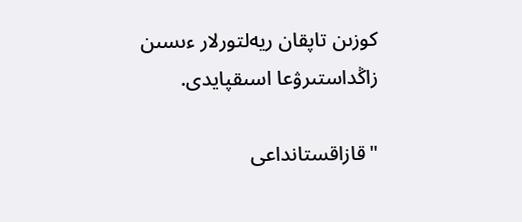كوزىن تاپقان ريەلتورلار ءىسىن زاڭداستىرۋعا اسىقپايدى.

"قازاقستانداعى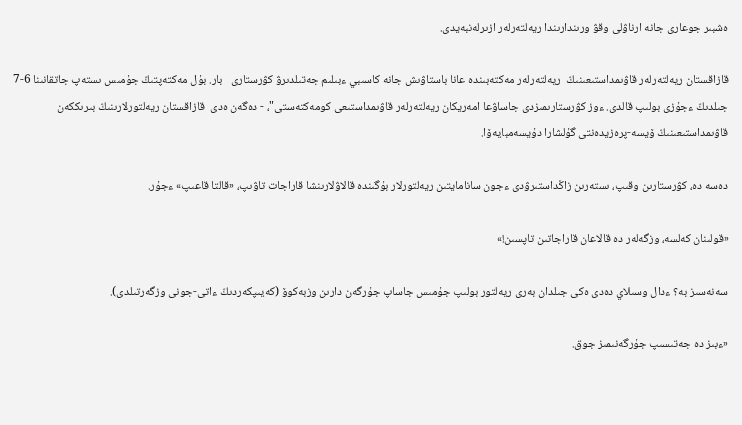ەشبىر جوعارى جانە ارناۋلى وقۋ ورىندارىندا ريەلتەرلەر ازىرلەنبەيدى.

قازاقستان ريەلتەرلەر قاۋىمداستىعىنىڭ  ريەلتەرلەر مەكتەبىندە عانا باستاۋىش جانە كاسىبي ءبىلىم جەتىلدىرۋ كۋرستارى   بار. بۇل مەكتەپتىڭ جۇمىس ىستەپ جاتقانىنا 6-7 جىلدىڭ ءجۇزى بولىپ قالدى. ءوز كۋرستارىمىزدى جاساۋعا امەريكان ريەلتەرلەر قاۋىمداستىعى كومەكتەستى"، - دەگەن ەدى  قازاقستان ريەلتورلارىنىڭ بىرىككەن قاۋىمداستىعىنىڭ ۆيسە-پرەزيدەنتى گۇلشارا دۇيسەمبايەۆا.

دەسە دە، كۋرستارىن وقىپ، ىستەرىن زاڭداستىرۋدى ءجون سانامايتىن ريەلتورلار بۇگىندە قالاۋلارىنشا قاراجات تاۋىپ، «قالتا قاعىپ» ءجۇر.

«قولىنان كەلسە، وزگەلەر دە قالاعان قاراجاتىن تاپسىن!»

سەنەسىز بە؟ ءدال وسىلاي دەدى ەكى جىلدان بەرى ريەلتور بولىپ جۇمىس جاساپ جۇرگەن دارىن وزبەكوۆ (كەيىپكەردىڭ ءاتى-جونى وزگەرتىلدى).

«ءبىز دە جەتىسىپ جۇرگەنىمىز جوق.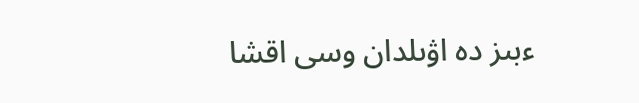ءبىز دە اۋىلدان وسى اقشا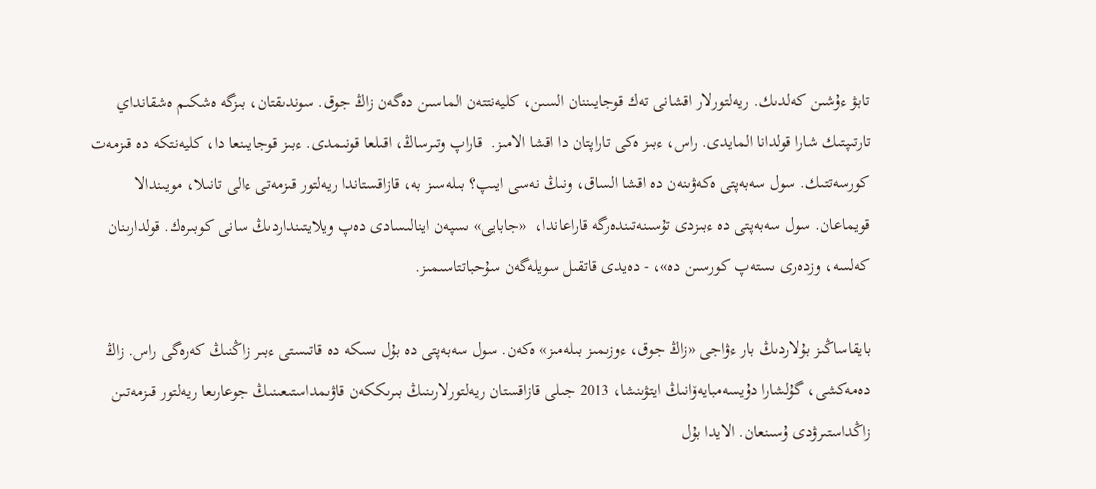تابۋ ءۇشىن كەلدىك. ريەلتورلار اقشانى تەك قوجايىننان السىن، كليەنتتەن الماسىن دەگەن زاڭ جوق. سوندىقتان، بىزگە ەشكىم ەشقانداي تارتىپتىك شارا قولدانا المايدى. راس، ءبىز ەكى تاراپتان دا اقشا الامىز.  قاراپ وتىرساڭ، اقىلعا قونىمدى. ءبىز قوجايىنعا دا، كليەنتكە دە قىزمەت كورسەتتىك. سول سەبەپتى ەكەۋىنەن دە اقشا الساق، ونىڭ نەسى ايىپ؟ بىلەسىز بە، قازاقستاندا ريەلتور قىزمەتى ءالى تانىلا، مويىندالا قويماعان. سول سەبەپتى دە ءبىزدى تۇسىنەتىندەرگە قاراعاندا،  «جابايى» ىسپەن اينالىسادى دەپ ويلايتىنداردىڭ سانى كوبىرەك. قولدارىنان كەلسە، وزدەرى ىستەپ كورسىن دە»، - دەيدى قاتقىل سويلەگەن سۇحباتتاسىمىز.

بايقاساڭىز بۇلاردىڭ بار ءۋاجى «زاڭ جوق، ءوزىمىز بىلەمىز» ەكەن. سول سەبەپتى دە بۇل ىسكە دە قاتىستى ءبىر زاڭنىڭ كەرەگى راس. زاڭ دەمەكشى، گۇلشارا دۇيسەمبايەۆانىڭ ايتۋىنشا، 2013 جىلى قازاقستان ريەلتورلارىنىڭ بىرىككەن قاۋىمداستىعىنىڭ جوعارىعا ريەلتور قىزمەتىن زاڭداستىرۋدى ۇسىنعان. الايدا بۇل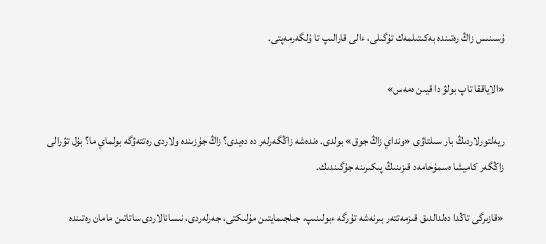ۇسىنىس زاڭ رەتىندە بەكىتىلمەك تۇگىلى، ءالى قارالىپ تا ۇلگەرمەپتى.

«الاياققا تاپ بولۋ دا قيىن ەمەس»

ريەلتورلاردىڭ بار سىلتاۋى «ونداي زاڭ جوق» بولدى. ەندەشە زاڭگەرلەر دە دەيدى؟ زاڭ جۇزىندە ولاردى رەتتەۋگە بولماي ما؟ بۇل تۋرالى زاڭگەر كاميشا ەسمۇحامەد قىزىنىڭ پىكىرىنە جۇگىندىك.

«قازىرگى تاڭدا دەلدالدىق قىزمەتتەر بىرنەشە تۇرگە ءبولىنىپ، جىلجىمايتىن مۇلىكتى، جەرلەردى، نىسانالاردى ساتاتىن مامان رەتىندە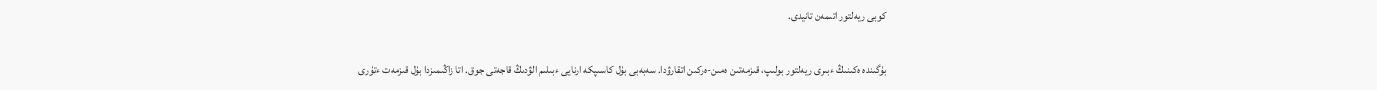كوبى ريەلتور اتىمەن تانيدى.

بۇگىندە ەكىنىڭ ءبىرى ريەلتور بولىپ، قىزمەتىن ەمىن-ەركىن اتقارۋدا. سەبەبى بۇل كاسىپكە ارنايى ءبىلىم الۋدىڭ قاجەتى جوق. اتا زاڭىمىزدا بۇل قىزمەت ءتۇرى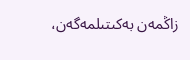زاڭمەن بەكىتىلمەگەن،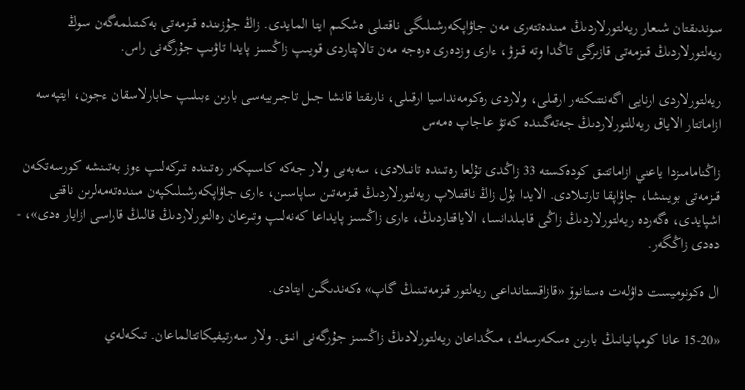سوندىقتان شىعار ريەلتورلاردىڭ مىندەتتەرى مەن جاۋاپكەرشىلىگى ناقتىلى ەشكىم ايتا المايدى. زاڭ جۇزىندە قىزمەتى بەكىتىلمەگەن سوڭ ريەلتورلاردىڭ قىزمەتى قازىرگى تاڭدا وتە قىزۋ، ءارى وزدەرى ەرەجە مەن تالاپتاردى قويىپ زاڭسىز پايدا تاۋىپ جۇرگەنى راس.

ريەلتورلاردى ارنايى اگەنتتىكتەر ارقىلى، ولاردى رەكومەنداسيا ارقىلى، نارىقتا قانشا جىل تاجىربيەسى بارىن ءبىلىپ حابارلاسقان ءجون، ايتپەسە ازاماتتار الاياق ريەللتورلاردىڭ جەتەگىندە كەتۋ عاجاپ ەمەس

زاڭنامامىزدا ياعني ازاماتتىق كودەكستە 33 زاڭدى تۇلعا رەتىندە تانىلادى، سەبەبى ولار جەكە كاسىپكەر رەتىندە تىركەلىپ ءوز بەتىنشە كورسەتكەن قىزمەتى بويىنشا، جاۋاپقا تارتىلادى. الايدا بۇل زاڭ ناقتىلاپ ريەلتورلاردىڭ قىزمەتىن ساپاسىن، ءارى جاۋاپكەرشىلىكپەن مىندەتەمەلرىن ناقتى اشپايدى، ەگەردە ريەلتورلاردىڭ زاڭى قابىلدانسا، الاياقتاردىڭ، ءارى زاڭسىز پايداعا كەنەلىپ وتىرعان رەالتورلاردىڭ قالىڭ قاراسى ازايار ەدى»، - دەدى زاڭگەر.

ال ەكونوميست داۋلەت ەستانوۆ «قازاقستانداعى ريەلتور قىزمەتىنىڭ گاپ» ەكەندىگىن ايتادى.

«15-20 عانا كومپانيانىڭ بارىن ەسكەرسەك، مىڭداعان ريەلتورلادىڭ زاڭسىز جۇرگەنى انىق. ولار سەرتيفيكاتتالماعان. تىكەلەي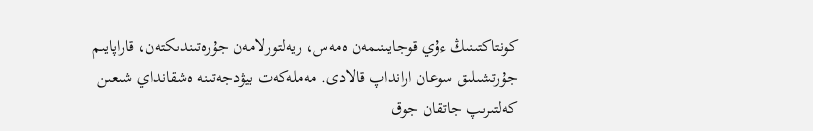كونتاكتىنىڭ ءۇي قوجايىنىمەن ەمەس، ريەلتورلامەن جۇرەتىندىكتەن، قاراپايىم جۇرتشىلىق سوعان ارانداپ قالادى. مەملەكەت بيۋدجەتىنە ەشقانداي شىعىن كەلتىرىپ جاتقان جوق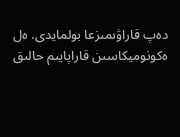دەپ قاراۋىمىزعا بولمايدى. ەل ەكونوميكاسىن قاراپايىم حالىق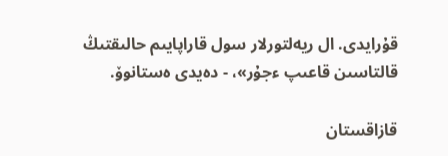قۇرايدى. ال ريەلتورلار سول قاراپايىم حالىقتىڭ قالتاسىن قاعىپ ءجۇر»، - دەيدى ەستانوۆ.

قازاقستان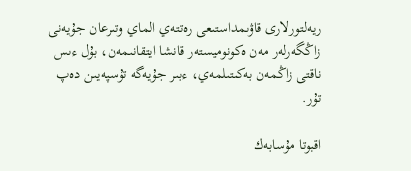ريەلتورلارى قاۋىمداستىعى رەتتەي الماي وتىرعان جۇيەنى زاڭگەرلەر مەن ەكونوميستەر قانشا ايتقانىمەن، بۇل ءىس ناقتى زاڭمەن بەكىتىلمەي، ءبىر جۇيەگە تۇسپەيىن دەپ تۇر.

اقبوتا مۇسابەك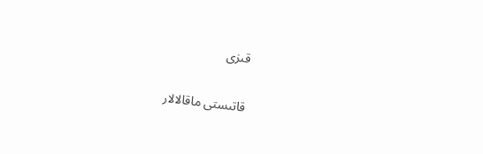قىزى

قاتىستى ماقالالار